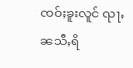ၸဝ်ႈၶူးလူင် ၺႃႇၼသီႇရိ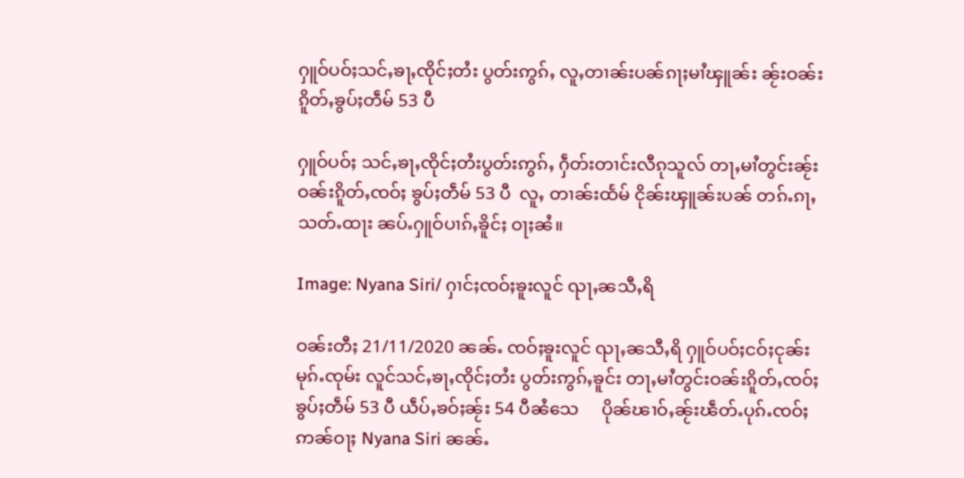ႁူဝ်ပဝ်ႈသင်ႇၶႃႇၸိုင်ႈတႆး ပွတ်းဢွၵ်ႇ လူႇတၢၼ်းပၼ်ၵႃႈမၢႆၾူၼ်း ၼႂ်းဝၼ်းၵိူတ်ႇၶွပ်ႈတဵမ် 53 ပီ

ႁူဝ်ပဝ်ႈ သင်ႇၶႃႇၸိုင်ႈတႆးပွတ်းဢွၵ်ႇ ႁဵတ်းတၢင်းလီၵုသူလ် တႃႇမၢႆတွင်းၼႂ်းဝၼ်းၵိူတ်ႇၸဝ်ႈ ၶွပ်ႈတဵမ် 53 ပီ  လူႇ တၢၼ်းထႅမ် ငိုၼ်းၾူၼ်းပၼ် တၵ်ႉၵႃႇသတ်ႉထႃး ၼပ်ႉႁူဝ်ပၢၵ်ႇၶိူင်ႈ ဝႃႈၼႆ။

Image: Nyana Siri/ ႁၢင်ႈၸဝ်ႈၶူးလူင် ၺႃႇၼသီႇရိ

ဝၼ်းတီႈ 21/11/2020 ၼၼ်ႉ ၸဝ်ႈၶူးလူင် ၺႃႇၼသီႇရိ ႁူဝ်ပဝ်ႈငဝ်ႈငုၼ်းမုၵ်ႉၸုမ်း လူင်သင်ႇၶႃႇၸိုင်ႈတႆး ပွတ်းဢွၵ်ႇၶူင်း တႃႇမၢႆတွင်းဝၼ်းၵိူတ်ႇၸဝ်ႈ ၶွပ်ႈတဵမ် 53 ပီ ယဵပ်ႇၶဝ်ႈၼႂ်း 54 ပီၼႆသေ     ပိုၼ်ၽၢဝ်ႇၼႂ်းၽဵတ်ႉပုၵ်ႉၸဝ်ႈ ဢၼ်ဝႃႈ Nyana Siri ၼၼ်ႉ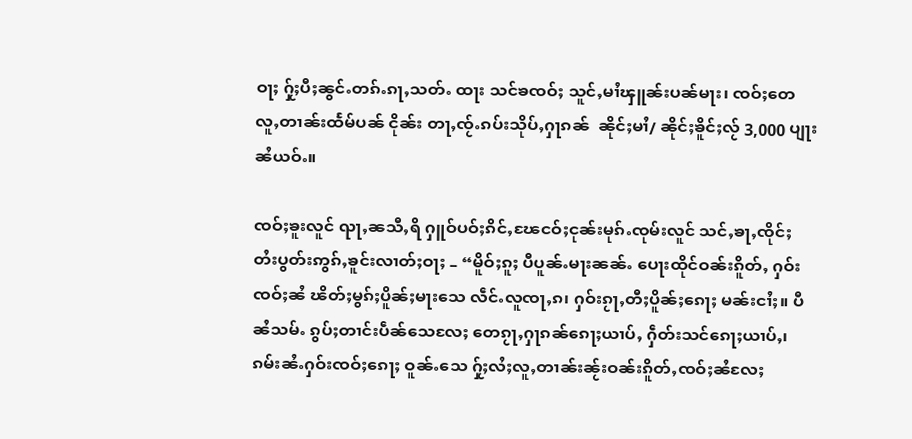ဝႃႈ ႁႂ်ႈပီႈၼွင်ႉတၵ်ႉၵႃႇသတ်ႉ ထႃး သင်ၶၸဝ်ႈ သူင်ႇမၢႆၾူၼ်းပၼ်မႃး၊ ၸဝ်ႈတေလူႇတၢၼ်းထႅမ်ပၼ် ငိုၼ်း တႃႇၸႂ်ႉၵပ်းသိုပ်ႇႁႃၵၼ်  ၼိုင်ႈမၢႆ/ ၼိုင်ႈၶိူင်ႈလႂ် 3,000 ပျႃး ၼႆယဝ်ႉ။

ၸဝ်ႈၶူးလူင် ၺႃႇၼသီႇရိ ႁူဝ်ပဝ်ႈၵိင်ႇၽႄငဝ်ႈငုၼ်းမုၵ်ႉၸုမ်းလူင် သင်ႇၶႃႇၸိုင်ႈ တႆးပွတ်းဢွၵ်ႇၶူင်းလၢတ်ႈဝႃႈ – “မိူဝ်ႈၵူႈ ပီပူၼ်ႉမႃးၼၼ်ႉ ပေႃးထိုင်ဝၼ်းၵိူတ်ႇ ႁဝ်းၸဝ်ႈၼႆ ၽိတ်ႈမွၵ်ႈပိူၼ်ႈမႃးသေ လဵင်ႉလူၸႃႇၵ၊ ႁဝ်းၵႂႃႇတီႈပိူၼ်ႈၵေႃႈ မၼ်းငၢႆႈ။ ပီၼႆသမ်ႉ ၵွပ်ႈတၢင်းပဵၼ်သေလႄႈ တေၵႂႃႇႁႃၵၼ်ၵေႃႈယၢပ်ႇ ႁဵတ်းသင်ၵေႃႈယၢပ်ႇ၊  ၵမ်းၼႆႉႁဝ်းၸဝ်ႈၵေႃႈ ဝူၼ်ႉသေ ႁႂ်ႈလႆႈလူႇတၢၼ်းၼႂ်းဝၼ်းၵိူတ်ႇၸဝ်ႈၼႆလႄႈ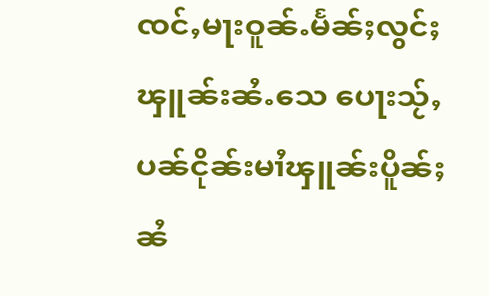ၸင်ႇမႃးဝူၼ်ႉမႅၼ်ႈလွင်ႈၾူၼ်းၼႆႉသေ ပေႃးသႂ်ႇပၼ်ငိုၼ်းမၢႆၾူၼ်းပိူၼ်ႈ ၼႆ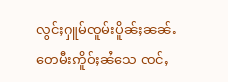လွင်ႈႁူမ်ၸူမ်းပိူၼ်ႈၼၼ်ႉ တေမီးဢိူဝ်ႈၼႆသေ ၸင်ႇ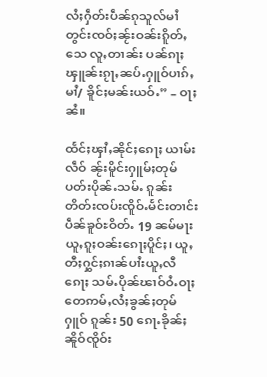လႆႈႁဵတ်းပဵၼ်ၵုသူလ်မၢႆတွင်းၸဝ်ႈၼႂ်းဝၼ်းၵိူတ်ႇသေ လူႇတၢၼ်း ပၼ်ၵႃႈၾူၼ်းၵႂႃႇၼပ်ႉႁူဝ်ပၢၵ်ႇမၢႆ/ ၶိူင်ႈမၼ်းယဝ်ႉ” – ဝႃႈၼႆ။

ထႅင်ႈၾၢႆႇၼိုင်ႈၵေႃႈ ယၢမ်းလဵဝ် ၼႂ်းမိူင်းႁူမ်ႈတုမ်ပတ်းပိုၼ်ႉသမ်ႉ ၵူၼ်းတိတ်းၸပ်းၸိူဝ်ႉမႅင်းတၢင်းပဵၼ်ၶူဝ်ႊဝိတ်ႉ 19 ၼမ်မႃးယူႇၵူႈဝၼ်းၵေႃႈပိူင်ႈ၊ ယူႇတီႈႁွင်ႈၵၢၼ်ပၢႆးယူႇလီၵေႃႈ သမ်ႉပိုၼ်ၽၢဝ်ဝႆႉဝႃႈ တေဢမ်ႇလႆႈၶွၼ်ႈတုမ်ႁူဝ် ၵူၼ်း 50 ၵေႃႉၶိုၼ်ႈၼိူဝ်ၸိူဝ်း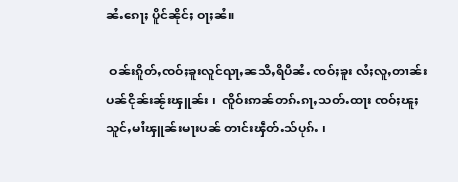ၼႆႉၵေႃႈ ပိူင်ၼိုင်ႈ ဝႃႈၼႆ။

 ဝၼ်းၵိူတ်ႇၸဝ်ႈၶူးလူင်ၺႃႇၼသီႇရိပီၼႆႉ ၸဝ်ႈၶူး လႆႈလူႇတၢၼ်းပၼ်ငိုၼ်းၼႂ်းၾူၼ်း ၊  ၸိူဝ်းဢၼ်တၵ်ႉၵႃႇသတ်ႉထႃး ၸဝ်ႈၽူႈသူင်ႇမၢႆၾူၼ်းမႃးပၼ် တၢင်းၾဵတ်ႉသ်ပုၵ်ႉ ၊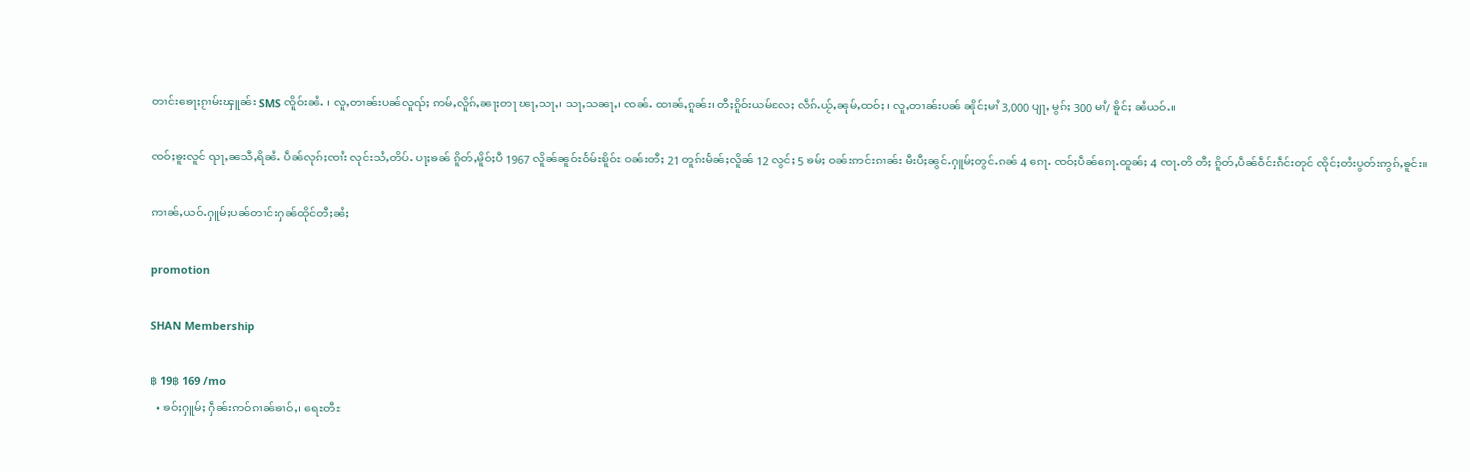တၢင်းၶေႃႈၵႂၢမ်းၾူၼ်း SMS ၸိူဝ်းၼႆႉ ၊ လူႇတၢၼ်းပၼ်လူၺ်ႈ ဢမ်ႇလိူၵ်ႇၼႃႈတႃ ၽႃႇသႃႇ၊ သႃႇသၼႃႇ၊ ၸၼ်ႉ ထၢၼ်ႇၵူၼ်း၊ တီႈၵိူဝ်းယမ်လႄႈ လဵၵ်ႉယႂ်ႇၼုမ်ႇထဝ်ႈ ၊ လူႇတၢၼ်းပၼ် ၼိုင်ႈမၢႆ 3,000 ပျႃႇ မွၵ်ႈ 300 မၢႆ/ ၶိူင်ႈ ၼႆယဝ်ႉ။

ၸဝ်ႈၶူးလူင် ၺႃႇၼသီႇရိၼႆႉ ပဵၼ်လုၵ်ႈၸၢႆး လုင်းသႆႇတိပ်ႉ ပႃႈၶၼ် ၵိူတ်ႇမိူဝ်ႈပီ 1967 လိူၼ်ၼူဝ်ႊဝႅမ်ႊၿိူဝ်ႊ ဝၼ်းတီႈ 21 တူၵ်းမႅၼ်ႈလိူၼ် 12 လွင်ႈ 5 ၶမ်ႈ ဝၼ်းဢင်းၵၢၼ်း မီးပီႈၼွင်ႉႁူမ်ႈတွင်ႉၵၼ် 4 ၵေႃႉ ၸဝ်ႈပဵၼ်ၵေႃႉထူၼ်ႈ 4 ၸႃႉတိ တီႈ ၵိူတ်ႇပဵၼ်ဝဵင်းၵဵင်းတုင် ၸိုင်ႈတႆးပွတ်းဢွၵ်ႇၶူင်း။

ဢၢၼ်ႇယဝ်ႉႁူမ်ႈပၼ်တၢင်းႁၼ်ထိုင်တီႈၼႆႈ

promotion

SHAN Membership

฿ 19฿ 169 /mo
  • ၶဝ်ႈႁူမ်ႈ ႁဵၼ်းဢဝ်ၵၢၼ်ၶၢဝ်ႇ၊ ရေႊတီႊ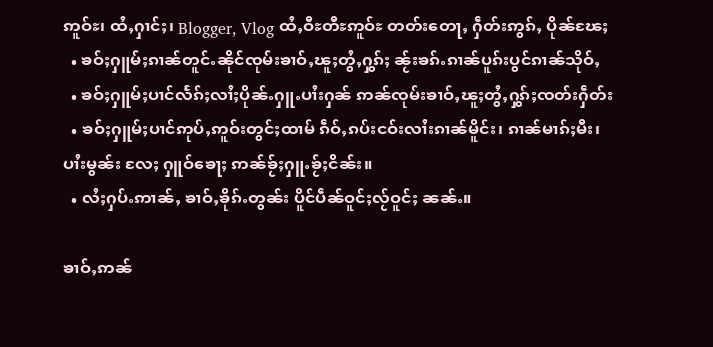ဢူဝ်ႊ၊ ထႆႇႁၢင်ႈ၊ Blogger, Vlog ထႆႇဝီႊတီႊဢူဝ်ႊ တတ်းတေႃႇ ႁဵတ်းဢွၵ်ႇ ပိုၼ်ၽႄႈ
  • ၶဝ်ႈႁူမ်ႈၵၢၼ်တူင်ႉၼိုင်ၸုမ်းၶၢဝ်ႇၽူႈတွႆႇႁွၵ်ႈ ၼႂ်းၶၵ်ႉၵၢၼ်ပူၵ်းပွင်ၵၢၼ်သိုဝ်ႇ
  • ၶဝ်ႈႁူမ်ႈပၢင်လႅၵ်ႈလၢႆႈပိုၼ်ႉႁူႉပၢႆးႁၼ် ဢၼ်ၸုမ်းၶၢဝ်ႇၽူႈတွႆႇႁွၵ်ႈၸတ်းႁဵတ်း
  • ၶဝ်ႈႁူမ်ႈပၢင်ဢုပ်ႇဢူဝ်းတွင်ႈထၢမ် ၵဵဝ်ႇၵပ်းငဝ်းလၢႆးၵၢၼ်မိူင်း၊ ၵၢၼ်မၢၵ်ႈမီး၊ ပၢႆးမွၼ်း လႄႈ ႁူဝ်ၶေႃႈ ဢၼ်ၶႂ်ႈႁူႉၶႂ်ႈငိၼ်း။
  • လႆႈႁပ်ႉဢၢၼ်ႇ ၶၢဝ်ႇၶိုၵ်ႉတွၼ်း ပိူင်ပဵၼ်ဝူင်ႈလႂ်ဝူင်ႈ ၼၼ်ႉ။

ၶၢဝ်ႇဢၼ်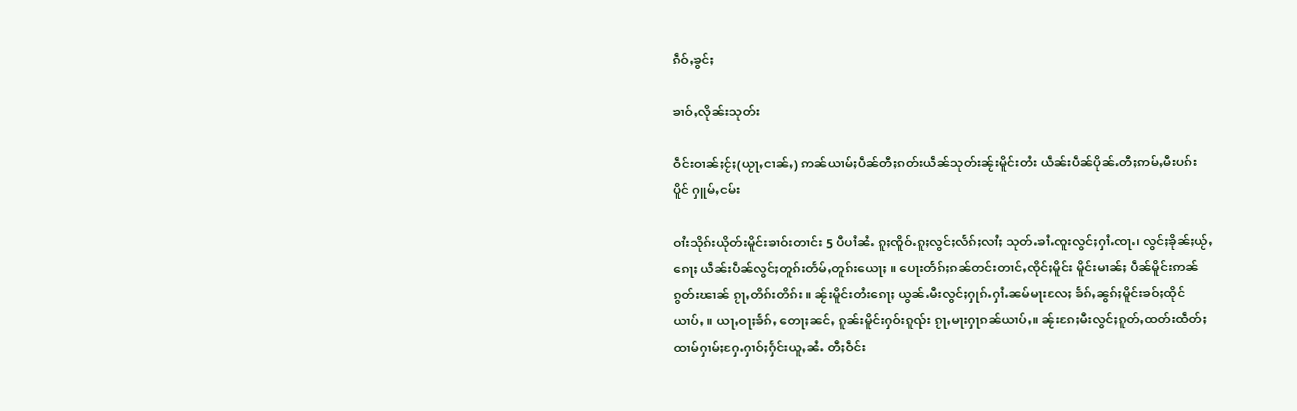ၵဵဝ်ႇၶွင်ႈ

ၶၢဝ်ႇလိုၼ်းသုတ်း

ဝဵင်းဝၢၼ်ႈငႂ်ႈ(ယႂႃႇငၢၼ်ႇ) ဢၼ်ယၢမ်ႈပဵၼ်တီႈၵတ်းယဵၼ်သုတ်းၼႂ်းမိူင်းတႆး ယဵၼ်းပဵၼ်ပိုၼ်ႉတီႈဢမ်ႇမီးပၵ်းပိူင် ႁူမ်ႇငမ်း

ဝၢႆးသိုၵ်းယိုတ်းမိူင်းၶၢဝ်းတၢင်း 5 ပီပၢႆၼႆႉ ၵူႈၸိူဝ်ႉၵူႈလွင်ႈလႅၵ်ႈလၢႆႈ သုတ်ႉၶၢႆႉၸူးလွင်ႈႁၢႆႉၸႃႉ၊ လွင်ႈၶိုၼ်ႈယႂ်ႇၵေႃႈ ယဵၼ်းပဵၼ်လွင်ႈတူၵ်းတႅမ်ႇတူၵ်းယေႃႈ ။ ပေႃးတႅၵ်ႈၵၼ်တင်းတၢင်ႇၸိုင်ႈမိူင်း မိူင်းမၢၼ်ႈ ပဵၼ်မိူင်းဢၼ်ၵွတ်းၽၢၼ် ၵႂႃႇတိၵ်းတိၵ်း ။ ၼႂ်းမိူင်းတႆးၵေႃႈ ယွၼ်ႉမီးလွင်ႈႁုၵ်ႉႁၢႆႉၼမ်မႃးလႄႈ ၶႅၵ်ႇၼွၵ်ႈမိူင်းၶဝ်ႈထိုင်ယၢပ်ႇ ။ ယႃႇဝႃႈၶႅၵ်ႇ တေႃႈၼင်ႇ ၵူၼ်းမိူင်းႁဝ်းၵူၺ်း ၵႂႃႇမႃးႁႃၵၼ်ယၢပ်ႇ။ ၼႂ်းၵႄႈမီးလွင်ႈၵူတ်ႇထတ်းထဵတ်ႈထၢမ်ႁၢမ်ႈႁႄႉႁၢဝ်ႈႁႅင်းယူႇၼႆႉ တီႈဝဵင်း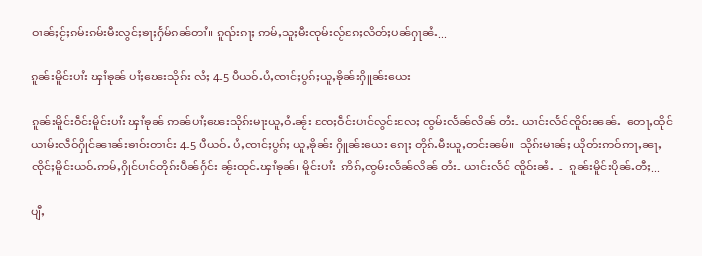ဝၢၼ်ႈငႂ်ႈၵမ်းၵမ်းမီးလွင်ႈၶႃႈႁႅမ်ၵၼ်တၢႆ။ ၵူၺ်းၵႃႈ ဢမ်ႇသူႈမီးၸုမ်းလႂ်ၵႄႈလိတ်ႈပၼ်ႁႃၼႆႉ...

ၵူၼ်းမိူင်းပၢႆး ၾၢႆၶုၼ် ပၢႆႈၽေးသိုၵ်း လႆႈ 4-5 ပီယဝ်ႉပႆႇၸၢင်ႈပွၵ်ႈယူႇၶိုၼ်းႁိူၼ်းယေး

ၵူၼ်းမိူင်းဝဵင်းမိူင်းပၢႆး ၾၢႆၶုၼ် ဢၼ်ပၢႆႈၽေးသိုၵ်းမႃးယူႇဝႆႉၼႂ်း ၸႄႈဝဵင်းပၢင်လွင်းလႄႈ ၸွမ်းလႅၼ်လိၼ် တႆး- ယၢင်းလႅင်ၸိူဝ်းၼၼ်ႉ  တေႃႇထိုင်ယၢမ်းလဵဝ်ႁိုင်ၼၢၼ်းၶၢဝ်းတၢင်း 4-5 ပီယဝ်ႉ ပႆႇၸၢင်ႈပွၵ်ႈ ယူႇၶိုၼ်း ႁိူၼ်းယေး ၵေႃႈ တိုၵ်ႉမီးယူႇတင်းၼမ်။  သိုၵ်းမၢၼ်ႈ ယိုတ်းဢဝ်ဢႃႇၼႃႇၸိုင်ႈမိူင်းယဝ်ႉဢမ်ႇႁိုင်ပၢင်တိုၵ်းပဵၼ်ႁႅင်း ၼႂ်းထုင်ႉၾၢႆၶုၼ်၊ မိူင်းပၢႆး  ဢိၵ်ႇၸွမ်းလႅၼ်လိၼ် တႆး- ယၢင်းလႅင် ၸိူဝ်းၼႆႉ  -  ၵူၼ်းမိူင်းပိုၼ်ႉတီႈ...

ပျီႇ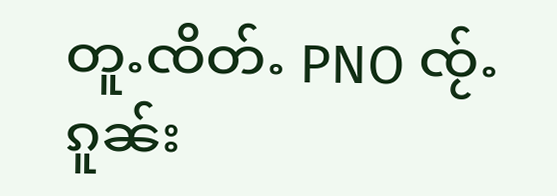တူႉၸိတ်ႉ PNO ၸႂ်ႉၵူၼ်း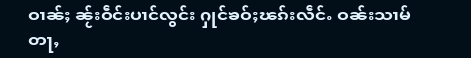ဝၢၼ်ႈ ၼႂ်းဝဵင်းပၢင်လွင်း ႁုင်ၶဝ်ႈၽၵ်းလဵင်ႉ ဝၼ်းသၢမ်တႃႇ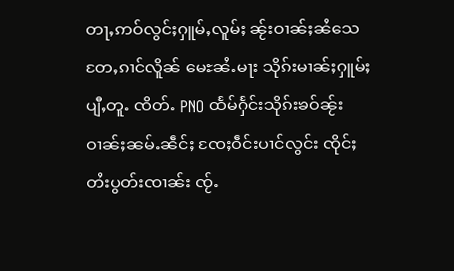တႃႇဢဝ်လွင်ႈႁူမ်ႇလူမ်ႈ ၼႂ်းဝၢၼ်ႈၼႆသေ တႄႇၵၢင်လိူၼ် မေႊၼႆႉမႃး သိုၵ်းမၢၼ်ႈႁူမ်ႈ ပျီႇတူႉ ၸိတ်ႉ PNO ထႅမ်ႁႅင်းသိုၵ်းၶဝ်ၼႂ်းဝၢၼ်ႈၼမ်ႉၼဵင်ႈ ၸႄႈဝဵင်းပၢင်လွင်း ၸိုင်ႈတႆးပွတ်းၸၢၼ်း ၸႂ်ႉ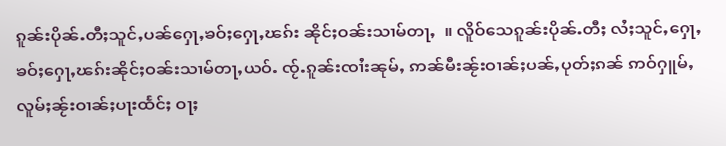ၵူၼ်းပိုၼ်ႉတီႈသူင်ႇပၼ်ႁေႃႇၶဝ်ႈႁေႃႇၽၵ်း ၼိုင်ႈဝၼ်းသၢမ်တႃႇ  ။ လိူဝ်သေၵူၼ်းပိုၼ်ႉတီႈ လႆႈသူင်ႇႁေႃႇၶဝ်ႈႁေႃႇၽၵ်းၼိုင်ႈဝၼ်းသၢမ်တႃႇယဝ်ႉ ၸႂ်ႉၵူၼ်းၸၢႆးၼုမ်ႇ ဢၼ်မီးၼႂ်းဝၢၼ်ႈပၼ်ႇပုတ်ႈၵၼ် ဢဝ်ႁူမ်ႇလူမ်ႈၼႂ်းဝၢၼ်ႈပႃးထႅင်ႈ ဝႃႈ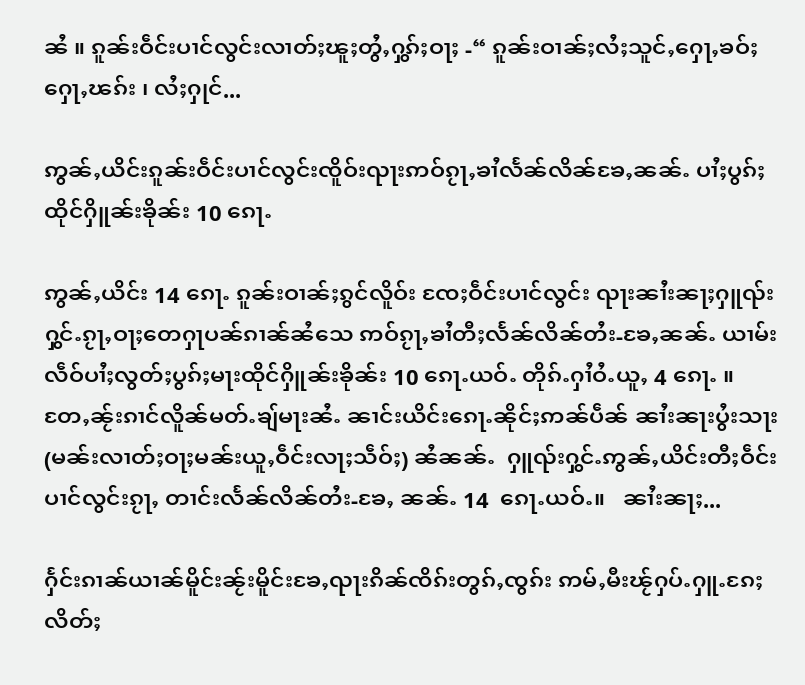ၼႆ ။ ၵူၼ်းဝဵင်းပၢင်လွင်းလၢတ်ႈၽူႈတွႆႇႁွၵ်ႈဝႃႈ -“ ၵူၼ်းဝၢၼ်ႈလႆႈသူင်ႇႁေႃႇၶဝ်ႈႁေႃႇၽၵ်း ၊ လႆႈႁုင်...

ဢွၼ်ႇယိင်းၵူၼ်းဝဵင်းပၢင်လွင်းၸိူဝ်းၺႃးဢဝ်ၵႂႃႇၶၢႆလႅၼ်လိၼ်ၶႄႇၼၼ်ႉ ပၢႆႈပွၵ်ႈထိုင်ႁိူၼ်းၶိုၼ်း 10 ၵေႃႉ

ဢွၼ်ႇယိင်း 14 ၵေႃႉ ၵူၼ်းဝၢၼ်ႈၵွင်လိူဝ်း ၸႄႈဝဵင်းပၢင်လွင်း ၺႃးၼၢႆးၼႃႈႁူၺ်းႁွင်ႉၵႂႃႇဝႃႈတေႁႃပၼ်ၵၢၼ်ၼႆသေ ဢဝ်ၵႂႃႇၶၢႆတီႈလႅၼ်လိၼ်တႆး-ၶႄႇၼၼ်ႉ ယၢမ်းလဵဝ်ပၢႆႈလွတ်ႈပွၵ်ႈမႃးထိုင်ႁိူၼ်းၶိုၼ်း 10 ၵေႃႉယဝ်ႉ တိုၵ်ႉႁၢႆဝႆႉယူႇ 4 ၵေႃႉ ။ တႄႇၼႂ်းၵၢင်လိူၼ်မတ်ႉၶျ်မႃးၼႆႉ ၼၢင်းယိင်းၵေႃႉၼိုင်ႈဢၼ်ပဵၼ် ၼၢႆးၼႃးပွႆးသႃး (မၼ်းလၢတ်ႈဝႃႈမၼ်းယူႇဝဵင်းလႃႈသဵဝ်ႈ) ၼႆၼၼ်ႉ  ႁူၺ်းႁွင်ႉဢွၼ်ႇယိင်းတီႈဝဵင်းပၢင်လွင်းၵႂႃႇ တၢင်းလႅၼ်လိၼ်တႆး-ၶႄႇ ၼၼ်ႉ 14  ၵေႃႉယဝ်ႉ။   ၼၢႆးၼႃႈ...

ႁႅင်းၵၢၼ်ယၢၼ်မိူင်းၼႂ်းမိူင်းၶႄႇၺႃးၵိၼ်ၸိၵ်းတွၵ်ႇၸွၵ်း ဢမ်ႇမီးၽႂ်ႁပ်ႉႁူႉၵႄႈလိတ်ႈ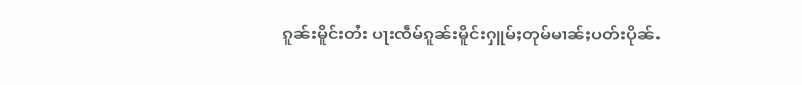ၵူၼ်းမိူင်းတႆး ပႃးၸဵမ်ၵူၼ်းမိူင်းႁူမ်ႈတုမ်မၢၼ်ႈပတ်းပိုၼ်ႉ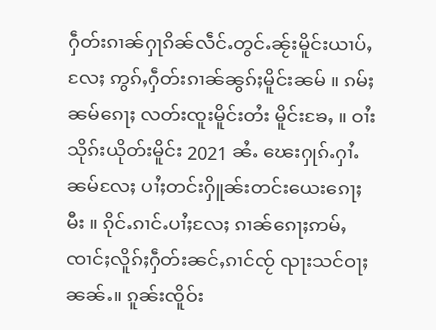ႁဵတ်းၵၢၼ်ႁႃၵိၼ်လဵင်ႉတွင်ႉၼႂ်းမိူင်းယၢပ်ႇလႄႈ ဢွၵ်ႇႁဵတ်းၵၢၼ်ၼွၵ်ႈမိူင်းၼမ် ။ ၵမ်ႈၼမ်ၵေႃႈ လတ်းၸူးမိူင်းတႆး မိူင်းၶႄႇ ။ ဝၢႆးသိုၵ်းယိုတ်းမိူင်း 2021 ၼႆႉ ၽေးႁုၵ်ႉႁၢႆႉၼမ်လႄႈ ပၢႆႈတင်းႁိူၼ်းတင်းယေးၵေႃႈမီး ။ ၵိုင်ႉၵၢင်ႉပၢႆႈလႄႈ ၵၢၼ်ၵေႃႈဢမ်ႇၸၢင်ႈလိူၵ်ႈႁဵတ်းၼင်ႇၵၢင်ၸႂ် ၺႃးသင်ဝႃႈၼၼ်ႉ။ ၵူၼ်းၸိူဝ်း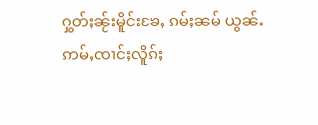ႁွတ်ႈၼႂ်းမိူင်းၶႄႇ ၵမ်ႈၼမ် ယွၼ်ႉဢမ်ႇၸၢင်ႈလိူၵ်ႈ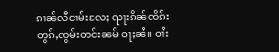ၵၢၼ်လီငၢမ်းလႄႈ ၺႃးၵိၼ်ၸိၵ်းတွၵ်ႇၸွမ်းတင်းၼမ် ဝႃႈၼႆ။ ဝၢႆး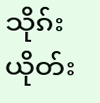သိုၵ်းယိုတ်း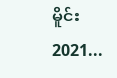မိူင်း 2021...